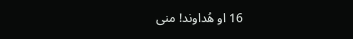16 او هُداوند! منی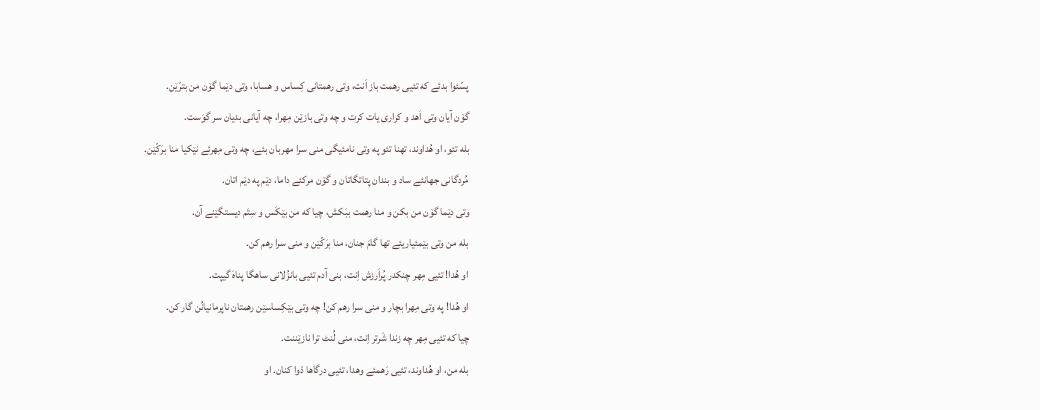پسّئوا بدئے که تئیی رهمت باز اَنت، وتی رهمتانی کِساس و هسابا، وتی دێما گۆن من بترّێن.
گۆن آیان وتی اَهد و کراری یات کرت و چه وتی بازێن مِهرا، چه آیانی بدیان سر گوَست.
بله تئو، او هُداوند، تهنا تئو په وتی نامئیگی منی سرا مهربان بئے، چه وتی مِهرئے نێکیا منا برَکّێن.
مُردگانی جهانئے ساد و بندان پتاتگاتان و گۆن مرکئے داما، دێم په دێم اتان.
وتی دێما گۆن من بکن و منا رهمت ببَکش، چیا که من بێکَس و سِتَم دیستگێنے آن.
بله من وتی بێمئیاریئے تها گامَ جنان، منا برَکّێن و منی سرا رهم کن.
او هُدا! تئیی مِهر چنکدر پُراَرزش اِنت، بنی آدم تئیی بانزُلانی ساهگا پناهَ گیپت.
او هُدا! په وتی مِهرا بچار و منی سرا رهم کن! چه وتی بێکِساسێن رهمتان ناپرمانیانُن گار کن.
چیا که تئیی مِهر چه زندا شَرتر اِنت، منی لُنٹ ترا نازێننت.
بله من، او هُداوند، تئیی رَهمئے وهدا، تئیی درگاها دْوا کنان. او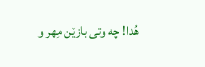هُدا! چه وتی بازێن مِهر و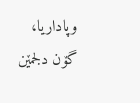وپاداریا، گۆن دلجمێن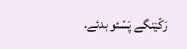رَکّێنگے پَسّئو بدئے.